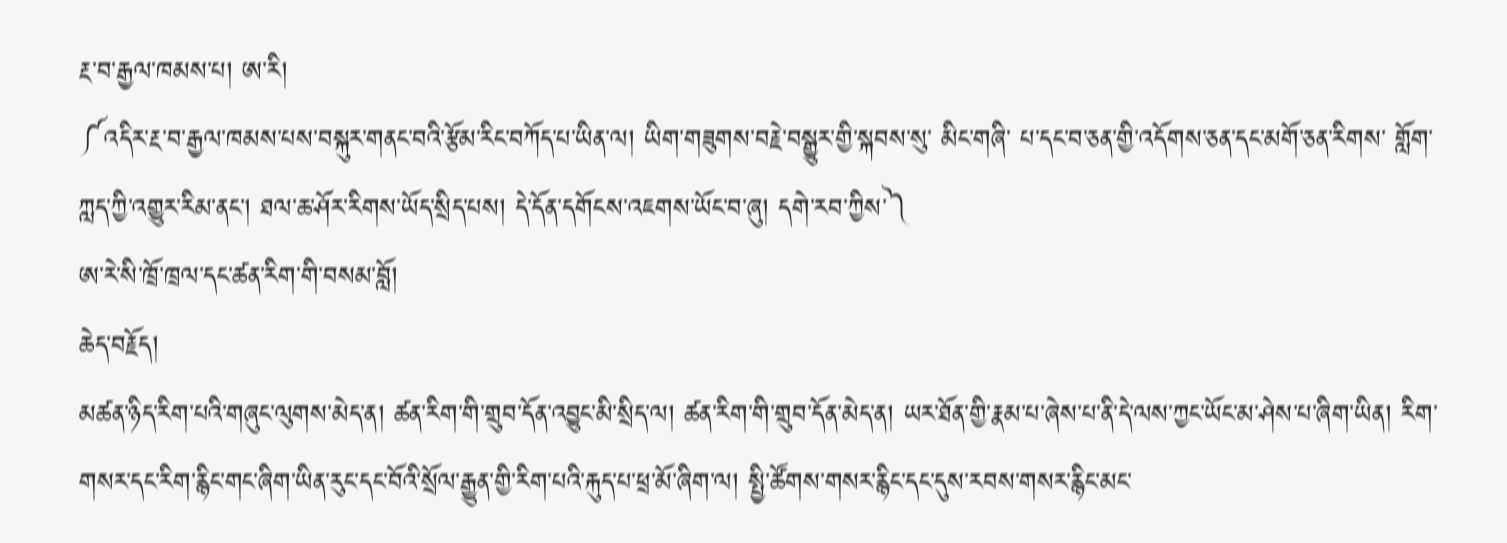རྔ་བ་རྒྱལ་ཁམས་པ། ཨ་རི།
༼འདིར་རྔ་བ་རྒྱལ་ཁམས་པས་བསྐུར་གནང་བའི་རྩོམ་རིང་བཀོད་པ་ཡིན་ལ། ཡིག་གཟུགས་བརྗེ་བསྒྱུར་གྱི་སྐབས་སུ་ མིང་གཞི་ པ་དང་བ་ཅན་གྱི་འདོགས་ཅན་དང་མགོ་ཅན་རིགས་ གློག་ཀླད་ཀྱི་འགྱུར་རིམ་ནང་། ཐལ་ཆ་ཤོར་རིགས་ཡོད་སྲིད་པས། དེ་དོན་དགོངས་འཇགས་ཡོང་བ་ཞུ། དགེ་རབ་ཀྱིས་༽
ཨ་རེ་སི་ཁྲོ་ཁྲལ་དང་ཚན་རིག་གི་བསམ་བློ།
ཆེད་བརྗོད།
མཚན་ཉིད་རིག་པའི་གཞུང་ལུགས་མེད་ན། ཚན་རིག་གི་གྲུབ་དོན་འབྱུང་མི་སྲིད་ལ། ཚན་རིག་གི་གྲུབ་དོན་མེད་ན། ཡར་ཐོན་གྱི་རྣམ་པ་ཞེས་པ་ནི་དེ་ལས་ཀྱང་ཡོང་མ་ཤེས་པ་ཞིག་ཡིན། རིག་གསར་དང་རིག་རྙིང་གང་ཞིག་ཡིན་རུང་དང་བོའི་སྲོལ་རྒྱུན་གྱི་རིག་པའི་རྐུད་པ་ཕྲ་མོ་ཞིག་ལ། སྤྱི་ཚོགས་གསར་རྙིང་དང་དུས་རབས་གསར་རྙིང་མང་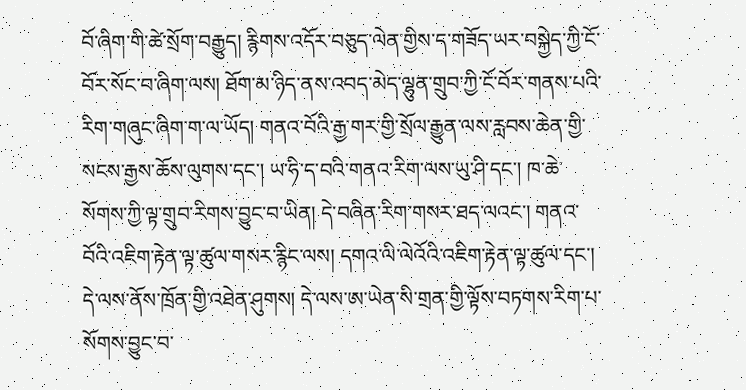བོ་ཞིག་གི་ཚེ་སྲོག་བརྒྱུད། རྙིགས་འདོར་བཅུད་ལེན་གྱིས་ད་གཟོད་ཡར་བསྐྱེད་ཀྱི་ངོ་བོར་སོང་བ་ཞིག་ལས། ཐོག་མ་ཉིད་ནས་འབད་མེད་ལྷུན་གྲུབ་ཀྱི་ངོ་བོར་གནས་པའི་རིག་གཞུང་ཞིག་ག་ལ་ཡོད། གནའ་བོའི་རྒྱ་གར་གྱི་སྲོལ་རྒྱུན་ལས་རླབས་ཆེན་གྱི་སངས་རྒྱས་ཆོས་ལུགས་དང་། ཡ་ཧི་ད་བའི་གནའ་རིག་ལས་ཡུ་ཤི་དང་། ཁ་ཆེ་སོགས་ཀྱི་ལྟ་གྲུབ་རིགས་བྱུང་བ་ཡིན། དེ་བཞིན་རིག་གསར་ཐད་ལའང་། གནའ་བོའི་འཇིག་རྟེན་ལྟ་ཚུལ་གསར་རྙིང་ལས། དགའ་ལི་ལེའོའི་འཇིག་རྟེན་ལྟ་ཚུལ་དང་། དེ་ལས་ནོས་ཁྲོན་གྱི་འཐེན་ཤུགས། དེ་ལས་ཨ་ཡེན་སི་གྲན་གྱི་ལྟོས་བཏགས་རིག་པ་སོགས་བྱུང་བ་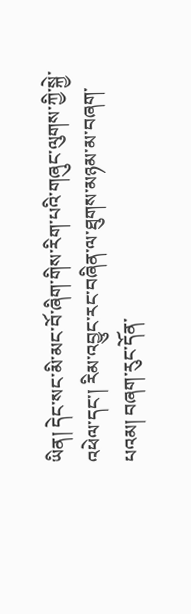ཡིན། དེང་སང་མི་མང་བོ་ཞིག་གིས་རིག་པའི་གཞུང་ལུགས་ཀྱི་སྐྱེ་འཕེལ་དང་། རིམ་འབྱུང་རང་བཞིན་ལ་ཐུགས་མཉམ་མ་བཞག་པའམ། བཞག་རུང་དོན་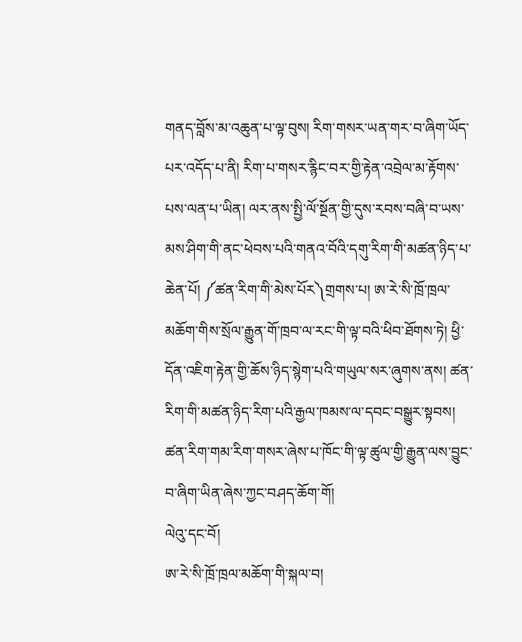གནད་བློས་མ་འཆུན་པ་ལྟ་བུས། རིག་གསར་ཡན་གར་བ་ཞིག་ཡོད་པར་འདོད་པ་ནི། རིག་པ་གསར་རྙིང་བར་གྱི་རྟེན་འབྲེལ་མ་རྟོགས་པས་ལན་པ་ཡིན། ལར་ནས་སྤྱི་ལོ་སྔོན་གྱི་དུས་རབས་བཞི་བ་ཡས་མས་ཤིག་གི་ནང་ཕེབས་པའི་གནའ་བོའི་དགུ་རིག་གི་མཚན་ཉིད་པ་ཆེན་པོ། ༼ཚན་རིག་གི་མེས་པོར༽གྲགས་པ། ཨ་རེ་སི་ཁྲོ་ཁྲལ་མཆོག་གིས་སྲོལ་རྒྱུན་གོ་ཁྲབ་ལ་རང་གི་ལྟ་བའི་ཕིབ་ཐོགས་ཏེ། ཕྱི་དོན་འཇིག་རྟེན་གྱི་ཆོས་ཉིད་སྙེག་པའི་གཡུལ་སར་ཞུགས་ནས། ཚན་རིག་གི་མཚན་ཉིད་རིག་པའི་རྒྱལ་ཁམས་ལ་དབང་བསྒྱུར་སྟབས། ཚན་རིག་གམ་རིག་གསར་ཞེས་པ་ཁོང་གི་ལྟ་ཚུལ་གྱི་རྒྱུན་ལས་བྱུང་བ་ཞིག་ཡིན་ཞེས་ཀྱང་བཤད་ཆོག་གོ།
ལེའུ་དང་བོ།
ཨ་རེ་སི་ཁྲོ་ཁྲལ་མཆོག་གི་སྐལ་བ།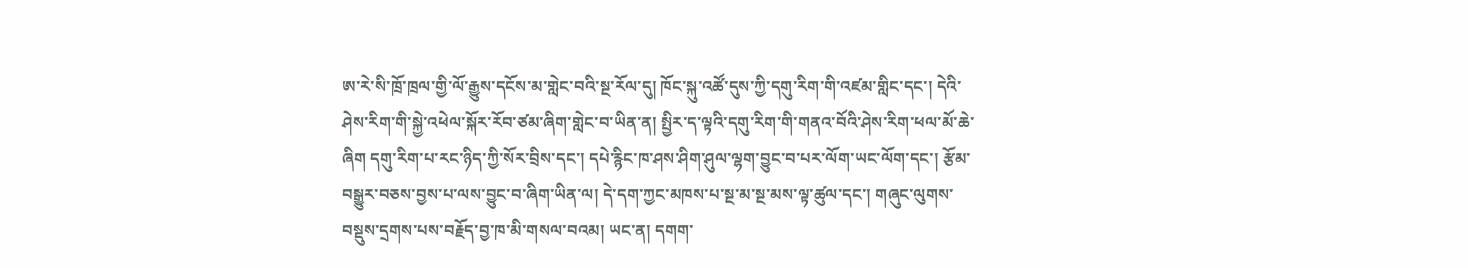ཨ་རེ་སི་ཁྲོ་ཁྲལ་གྱི་ལོ་རྒྱུས་དངོས་མ་གླེང་བའི་སྔ་རོལ་དུ། ཁོང་སྐུ་འཚོ་དུས་ཀྱི་དགུ་རིག་གི་འཛམ་གླིང་དང་། དེའི་ཤེས་རིག་གི་སྐྱེ་འཕེལ་སྐོར་རོབ་ཙམ་ཞིག་གླེང་བ་ཡིན་ན། སྤྱིར་ད་ལྟའི་དགུ་རིག་གི་གནའ་བོའི་ཤེས་རིག་ཕལ་མོ་ཆེ་ཞིག དགུ་རིག་པ་རང་ཉིད་ཀྱི་སོར་བྲིས་དང་། དཔེ་རྙིང་ཁ་ཤས་ཤིག་ཤུལ་ལྷག་བྱུང་བ་པར་ལོག་ཡང་ལོག་དང་། རྩོམ་བསྒྱུར་བཅས་བྱས་པ་ལས་བྱུང་བ་ཞིག་ཡིན་ལ། དེ་དག་ཀྱང་མཁས་པ་སྔ་མ་སྔ་མས་ལྟ་ཚུལ་དང་། གཞུང་ལུགས་བསྡུས་དྲགས་པས་བརྗོད་བྱ་ཁ་མི་གསལ་བའམ། ཡང་ན། དགག་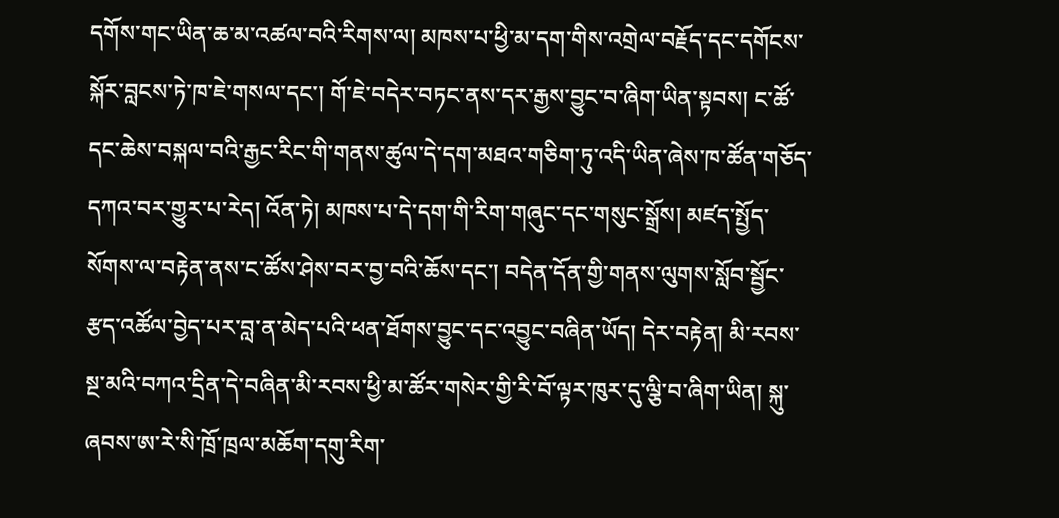དགོས་གང་ཡིན་ཆ་མ་འཚལ་བའི་རིགས་ལ། མཁས་པ་ཕྱི་མ་དག་གིས་འགྲེལ་བརྗོད་དང་དགོངས་སྐོར་བླངས་ཏེ་ཁ་ཇེ་གསལ་དང་། གོ་ཇེ་བདེར་བཏང་ནས་དར་རྒྱས་བྱུང་བ་ཞིག་ཡིན་སྟབས། ང་ཚོ་དང་ཆེས་བསྐལ་བའི་རྒྱང་རིང་གི་གནས་ཚུལ་དེ་དག་མཐའ་གཅིག་ཏུ་འདི་ཡིན་ཞེས་ཁ་ཚོན་གཅོད་དཀའ་བར་གྱུར་པ་རེད། འོན་ཏེ། མཁས་པ་དེ་དག་གི་རིག་གཞུང་དང་གསུང་སྒྲོས། མཛད་སྤྱོད་སོགས་ལ་བརྟེན་ནས་ང་ཚོས་ཤེས་བར་བྱ་བའི་ཆོས་དང་། བདེན་དོན་གྱི་གནས་ལུགས་སློབ་སྦྱོང་རྩད་འཚོལ་བྱེད་པར་བླ་ན་མེད་པའི་ཕན་ཐོགས་བྱུང་དང་འབྱུང་བཞིན་ཡོད། དེར་བརྟེན། མི་རབས་སྔ་མའི་བཀའ་དྲིན་དེ་བཞིན་མི་རབས་ཕྱི་མ་ཚོར་གསེར་གྱི་རི་བོ་ལྟར་ཁུར་དུ་ལྕི་བ་ཞིག་ཡིན། སྐུ་ཞབས་ཨ་རེ་སི་ཁྲོ་ཁྲལ་མཆོག་དགུ་རིག་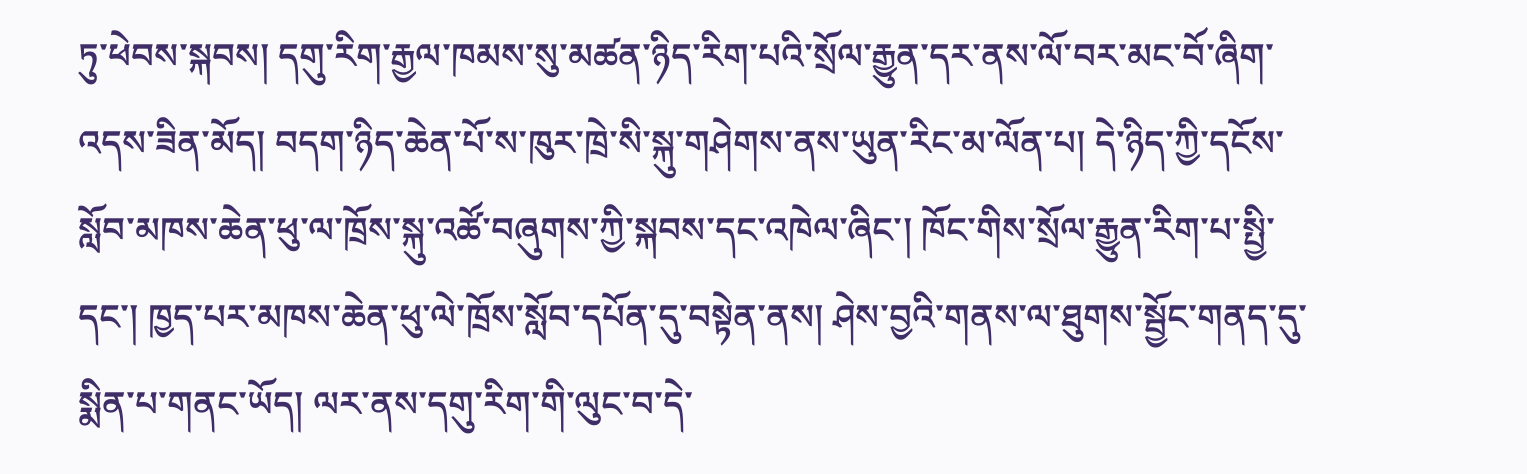ཏུ་ཕེབས་སྐབས། དགུ་རིག་རྒྱལ་ཁམས་སུ་མཚན་ཉིད་རིག་པའི་སྲོལ་རྒྱུན་དར་ནས་ལོ་བར་མང་བོ་ཞིག་འདས་ཟིན་མོད། བདག་ཉིད་ཆེན་པོ་ས་ཁུར་ཁྲེ་སི་སྐུ་གཤེགས་ནས་ཡུན་རིང་མ་ལོན་པ། དེ་ཉིད་ཀྱི་དངོས་སློབ་མཁས་ཆེན་ཕུ་ལ་ཁྲོས་སྐུ་འཚོ་བཞུགས་ཀྱི་སྐབས་དང་འཁེལ་ཞིང་། ཁོང་གིས་སྲོལ་རྒྱུན་རིག་པ་སྤྱི་དང་། ཁྱད་པར་མཁས་ཆེན་ཕུ་ལེ་ཁྲོས་སློབ་དཔོན་དུ་བསྟེན་ནས། ཤེས་བྱའི་གནས་ལ་ཐུགས་སྦྱོང་གནད་དུ་སྨིན་པ་གནང་ཡོད། ལར་ནས་དགུ་རིག་གི་ལུང་བ་དེ་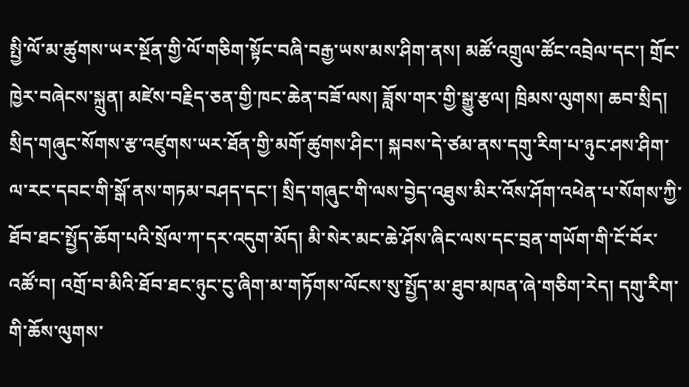སྤྱི་ལོ་མ་ཚུགས་ཡར་སྔོན་གྱི་ལོ་གཅིག་སྟོང་བཞི་བརྒྱ་ཡས་མས་ཤིག་ནས། མཚོ་འགྲུལ་ཚོང་འབྲེལ་དང་། གྲོང་ཁྱེར་བཞེངས་སྐྲུན། མཛེས་བརྗིད་ཅན་གྱི་ཁང་ཆེན་བཟོ་ལས། ཟློས་གར་གྱི་སྒྱུ་རྩལ། ཁྲིམས་ལུགས། ཆབ་སྲིད། སྲིད་གཞུང་སོགས་རྩ་འཛུགས་ཡར་ཐོན་གྱི་མགོ་ཚུགས་ཤིང་། སྐབས་དེ་ཙམ་ནས་དགུ་རིག་པ་ཉུང་ཤས་ཤིག་ལ་རང་དབང་གི་སྒོ་ནས་གཏམ་བཤད་དང་། སྲིད་གཞུང་གི་ལས་བྱེད་འཐུས་མིར་འོས་ཤོག་འཕེན་པ་སོགས་ཀྱི་ཐོབ་ཐང་སྤྱོད་ཆོག་པའི་སྲོལ་ཀ་དར་འདུག་མོད། མི་སེར་མང་ཆེ་ཤོས་ཞིང་ལས་དང་བྲན་གཡོག་གི་ངོ་བོར་འཚོ་བ། འགྲོ་བ་མིའི་ཐོབ་ཐང་ཉུང་ངུ་ཞིག་མ་གཏོགས་ལོངས་སུ་སྤྱོད་མ་ཐུབ་མཁན་ཞེ་གཅིག་རེད། དགུ་རིག་གི་ཆོས་ལུགས་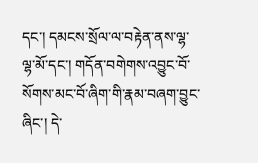དང་། དམངས་སྲོལ་ལ་བརྟེན་ནས་ལྷ་ལྷ་མོ་དང་། གདོན་བགེགས་འབྱུང་བོ་སོགས་མང་བོ་ཞིག་གི་རྣམ་བཞག་བྱུང་ཞིང་། དེ་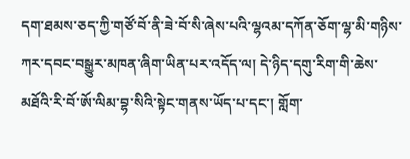དག་ཐམས་ཅད་ཀྱི་གཙོ་བོ་ནི་ཟེ་བོ་སི་ཞེས་པའི་ལྷའམ་དཀོན་ཅོག་ལྷ་མི་གཉིས་ཀར་དབང་བསྒྱུར་མཁན་ཞིག་ཡིན་པར་འདོད་ལ། དེ་ཉིད་དགུ་རིག་གི་ཆེས་མཐོའི་རི་བོ་ཨོ་ལིམ་བྷ་སིའི་སྟེང་གནས་ཡོད་པ་དང་། གློག་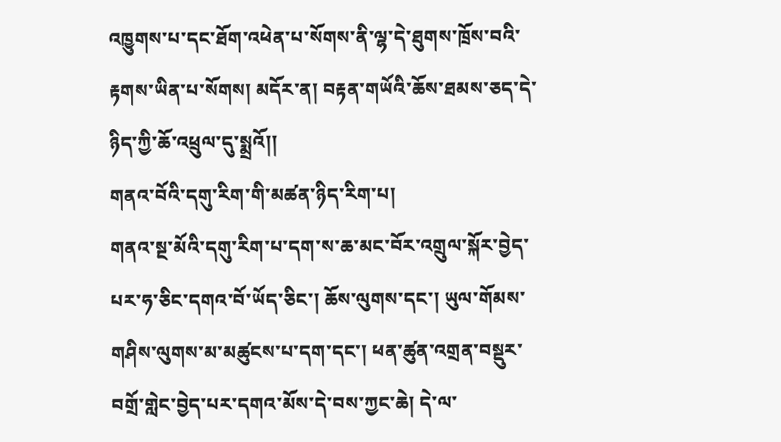འཁྱུགས་པ་དང་ཐོག་འཕེན་པ་སོགས་ནི་ལྷ་དེ་ཐུགས་ཁྲོས་བའི་རྟགས་ཡིན་པ་སོགས། མདོར་ན། བརྟན་གཡོའི་ཆོས་ཐམས་ཅད་དེ་ཉིད་ཀྱི་ཆོ་འཕྲུལ་དུ་སྨྲའོ།།
གནའ་བོའི་དགུ་རིག་གི་མཚན་ཉིད་རིག་པ།
གནའ་སྔ་མོའི་དགུ་རིག་པ་དག་ས་ཆ་མང་བོར་འགྲུལ་སྐོར་བྱེད་པར་ཧ་ཅིང་དགའ་བོ་ཡོད་ཅིང་། ཆོས་ལུགས་དང་། ཡུལ་གོམས་གཤིས་ལུགས་མ་མཚུངས་པ་དག་དང་། ཕན་ཚུན་འགྲན་བསྡུར་བགྲོ་གླེང་བྱེད་པར་དགའ་མོས་དེ་བས་ཀྱང་ཆེ། དེ་ལ་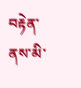བརྟེན་ནས་མི་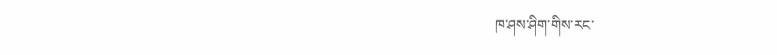ཁ་ཤས་ཤིག་གིས་རང་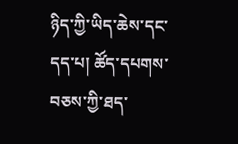ཉིད་ཀྱི་ཡིད་ཆེས་དང་དད་པ། ཚོད་དཔགས་བཅས་ཀྱི་ཐད་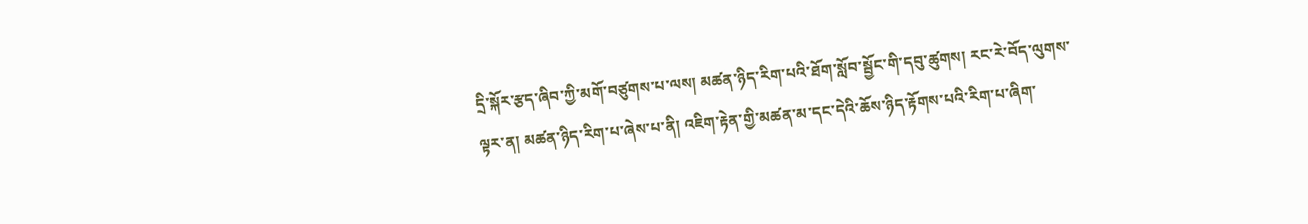དྲི་སྐོར་རྩད་ཞིབ་ཀྱི་མགོ་བཙུགས་པ་ལས། མཚན་ཉིད་རིག་པའི་ཐོག་སློབ་སྦྱོང་གི་དབུ་ཚུགས། རང་རེ་བོད་ལུགས་ལྟར་ན། མཚན་ཉིད་རིག་པ་ཞེས་པ་ནི། འཇིག་རྟེན་གྱི་མཚན་མ་དང་དེའི་ཆོས་ཉིད་རྟོགས་པའི་རིག་པ་ཞིག་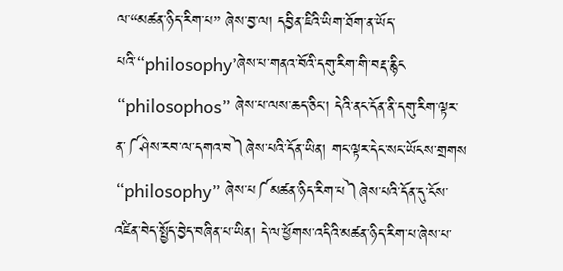ལ་“མཚན་ཉིད་རིག་པ” ཞེས་བྱ་ལ། དབྱིན་ཇིའི་ཡིག་ཐོག་ན་ཡོད་པའི་“philosophy’ཞེས་པ་གནའ་བོའི་དགུ་རིག་གི་བརྡ་རྙིང “philosophos” ཞེས་པ་ལས་ཆད་ཅིང་། དེའི་ནང་དོན་ནི་དགུ་རིག་ལྟར་ན་༼ཤེས་རབ་ལ་དགའ་བ༽ཞེས་པའི་དོན་ཡིན། གང་ལྟར་དེང་སང་ཡོངས་གྲགས “philosophy” ཞེས་པ༼མཚན་ཉིད་རིག་པ༽ཞེས་པའི་དོན་དུ་ངོས་འཛིན་བེད་སྤྱོད་བྱེད་བཞིན་པ་ཡིན། དེ་ལ་ཕྱོགས་འདིའི་མཚན་ཉིད་རིག་པ་ཞེས་པ་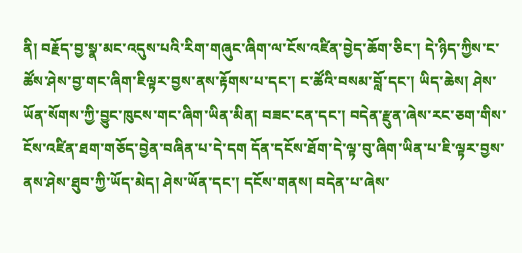ནི། བརྗོད་བྱ་སྣ་མང་འདུས་པའི་རིག་གཞུང་ཞིག་ལ་ངོས་འཛིན་བྱེད་ཆོག་ཅིང་། དེ་ཉིད་ཀྱིས་ང་ཚོས་ཤེས་བྱ་གང་ཞིག་ཇིལྟར་བྱས་ནས་རྟོགས་པ་དང་། ང་ཚོའི་བསམ་བློ་དང་། ཡིད་ཆེས། ཤེས་ཡོན་སོགས་ཀྱི་བྱུང་ཁུངས་གང་ཞིག་ཡིན་མིན། བཟང་ངན་དང་། བདེན་རྫུན་ཞེས་རང་ཅག་གིས་ངོས་འཛིན་ཐག་གཅོད་བྱེན་བཞིན་པ་དེ་དག དོན་དངོས་ཐོག་དེ་ལྟ་བུ་ཞིག་ཡིན་པ་ཇི་ལྟར་བྱས་ནས་ཤེས་ཐུབ་ཀྱི་ཡོད་མེད། ཤེས་ཡོན་དང་། དངོས་གནས། བདེན་པ་ཞེས་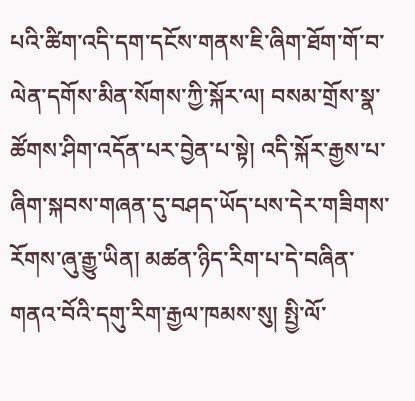པའི་ཚིག་འདི་དག་དངོས་གནས་ཇི་ཞིག་ཐོག་གོ་བ་ལེན་དགོས་མིན་སོགས་ཀྱི་སྐོར་ལ། བསམ་གྲོས་སྣ་ཚོགས་ཤིག་འདོན་པར་བྱེན་པ་སྟེ། འདི་སྐོར་རྒྱས་པ་ཞིག་སྐབས་གཞན་དུ་བཤད་ཡོད་པས་དེར་གཟིགས་རོགས་ཞུ་རྒྱུ་ཡིན། མཚན་ཉིད་རིག་པ་དེ་བཞིན་གནའ་བོའི་དགུ་རིག་རྒྱལ་ཁམས་སུ། སྤྱི་ལོ་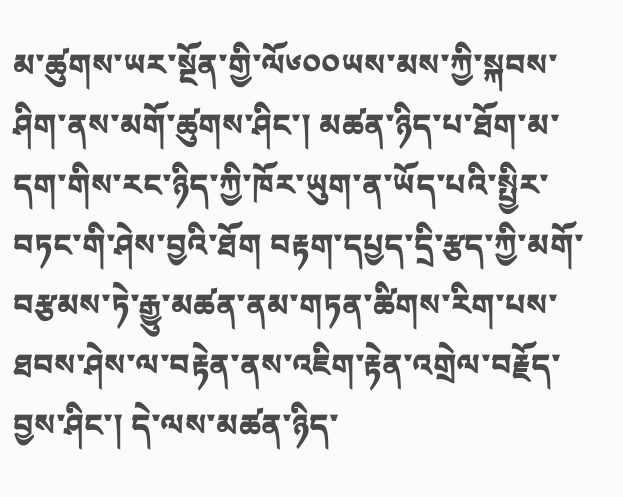མ་ཚུགས་ཡར་སྔོན་གྱི་ལོ༦༠༠ཡས་མས་ཀྱི་སྐབས་ཤིག་ནས་མགོ་ཚུགས་ཤིང་། མཚན་ཉིད་པ་ཐོག་མ་དག་གིས་རང་ཉིད་ཀྱི་ཁོར་ཡུག་ན་ཡོད་པའི་སྤྱིར་བཏང་གི་ཤེས་བྱའི་ཐོག བརྟག་དཔྱད་དྲི་རྩད་ཀྱི་མགོ་བརྩམས་ཏེ་རྒྱུ་མཚན་ནམ་གཏན་ཚིགས་རིག་པས་ཐབས་ཤེས་ལ་བརྟེན་ནས་འཇིག་རྟེན་འགྲེལ་བརྗོད་བྱས་ཤིང་། དེ་ལས་མཚན་ཉིད་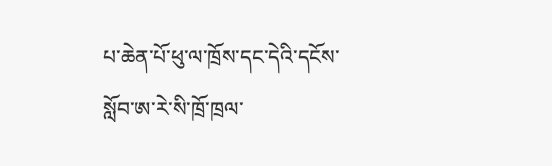པ་ཆེན་པོ་ཕུ་ལ་ཁྲོས་དང་དེའི་དངོས་སློབ་ཨ་རེ་སི་ཁྲོ་ཁྲལ་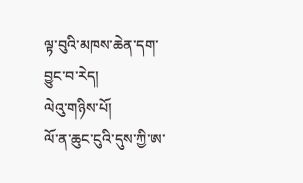ལྟ་བུའི་མཁས་ཆེན་དག་བྱུང་བ་རེད།
ལེའུ་གཉིས་པོ།
ལོ་ན་ཆུང་ངུའི་དུས་ཀྱི་ཨ་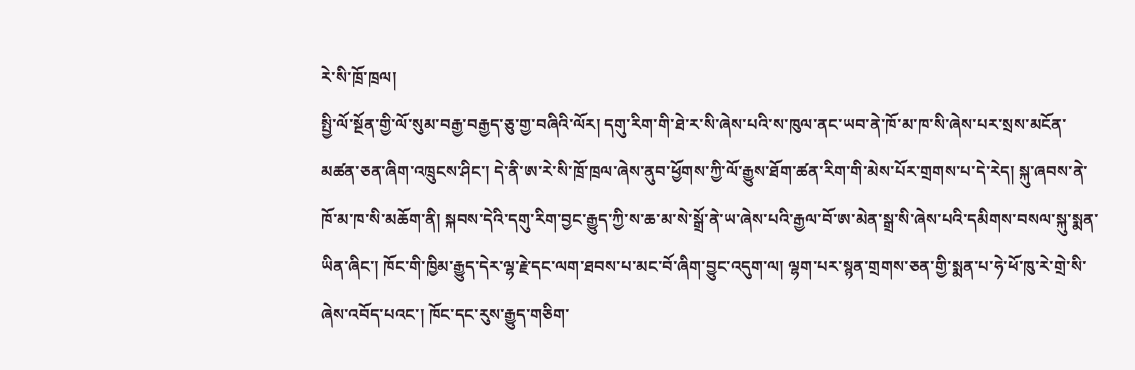རེ་སི་ཁྲོ་ཁྲལ།
སྤྱི་ལོ་སྔོན་གྱི་ལོ་སུམ་བརྒྱ་བརྒྱད་ཅུ་གྱ་བཞིའི་ལོར། དགུ་རིག་གི་ཐེ་ར་སི་ཞེས་པའི་ས་ཁུལ་ནང་ཡབ་ནེ་ཁོ་མ་ཁ་སི་ཞེས་པར་སྲས་མངོན་མཚན་ཅན་ཞིག་འཁྲུངས་ཤིང་། དེ་ནི་ཨ་རེ་སི་ཁྲོ་ཁྲལ་ཞེས་ནུབ་ཕྱོགས་ཀྱི་ལོ་རྒྱུས་ཐོག་ཚན་རིག་གི་མེས་པོར་གྲགས་པ་དེ་རེད། སྐུ་ཞབས་ནེ་ཁོ་མ་ཁ་སི་མཆོག་ནི། སྐབས་དེའི་དགུ་རིག་བྱང་རྒྱུད་ཀྱི་ས་ཆ་མ་སེ་སྒྲོ་ནེ་ཡ་ཞེས་པའི་རྒྱལ་བོ་ཨ་མེན་སྒྲ་སི་ཞེས་པའི་དམིགས་བསལ་སྐུ་སྨན་ཡིན་ཞིང་། ཁོང་གི་ཁྱིམ་རྒྱུད་དེར་ལྷ་རྗེ་དང་ལག་ཐབས་པ་མང་བོ་ཞིག་བྱུང་འདུག་ལ། ལྷག་པར་སྙན་གྲགས་ཅན་གྱི་སྨན་པ་ཧེ་ཕོ་ཁུ་རེ་གྲེ་སི་ཞེས་འབོད་པའང་། ཁོང་དང་རུས་རྒྱུད་གཅིག་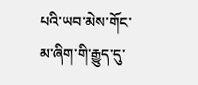པའི་ཡབ་མེས་གོང་མ་ཞིག་གི་རྒྱུད་དུ་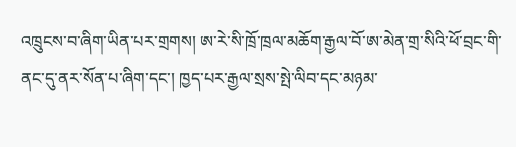འཁྲུངས་བ་ཞིག་ཡིན་པར་གྲགས། ཨ་རེ་སི་ཁྲོ་ཁྲལ་མཆོག་རྒྱལ་བོ་ཨ་མེན་གྲ་སིའི་ཕོ་བྲང་གི་ནང་དུ་ནར་སོན་པ་ཞིག་དང་། ཁྱད་པར་རྒྱལ་སྲས་སྤེ་ལིབ་དང་མཉམ་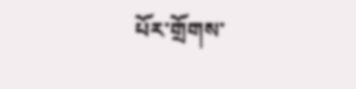པོར་གྲོགས་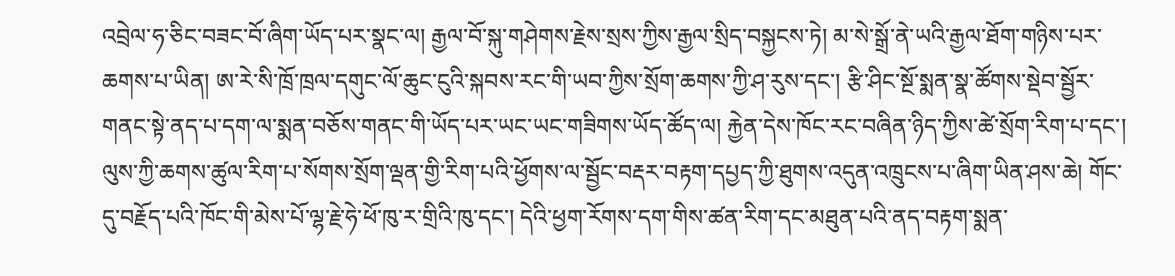འབྲེལ་ཧ་ཅིང་བཟང་བོ་ཞིག་ཡོད་པར་སྣང་ལ། རྒྱལ་བོ་སྐུ་གཤེགས་རྗེས་སྲས་ཀྱིས་རྒྱལ་སྲིད་བསྐྱངས་ཏེ། མ་སེ་སྒྲོ་ནེ་ཡའི་རྒྱལ་ཐོག་གཉིས་པར་ཆགས་པ་ཡིན། ཨ་རེ་སི་ཁྲོ་ཁྲལ་དགུང་ལོ་ཆུང་ངུའི་སྐབས་རང་གི་ཡབ་ཀྱིས་སྲོག་ཆགས་ཀྱི་ཤ་རུས་དང་། རྩི་ཤིང་སྔོ་སྨན་སྣ་ཚོགས་སྡེབ་སྦྱོར་གནང་སྟེ་ནད་པ་དག་ལ་སྨན་བཅོས་གནང་གི་ཡོད་པར་ཡང་ཡང་གཟིགས་ཡོད་ཚོད་ལ། རྐྱེན་དེས་ཁོང་རང་བཞིན་ཉིད་ཀྱིས་ཚེ་སྲོག་རིག་པ་དང་། ལུས་ཀྱི་ཆགས་ཚུལ་རིག་པ་སོགས་སྲོག་ལྡན་གྱི་རིག་པའི་ཕྱོགས་ལ་སྦྱོང་བརྡར་བརྟག་དཔྱད་ཀྱི་ཐུགས་འདུན་འཁྲུངས་པ་ཞིག་ཡིན་ཤས་ཆེ། གོང་དུ་བརྗོད་པའི་ཁོང་གི་མེས་པོ་ལྷ་རྗེ་ཧེ་ཕོ་ཁུ་ར་གྲིའི་ཁུ་དང་། དེའི་ཕྱག་རོགས་དག་གིས་ཚན་རིག་དང་མཐུན་པའི་ནད་བརྟག་སྨན་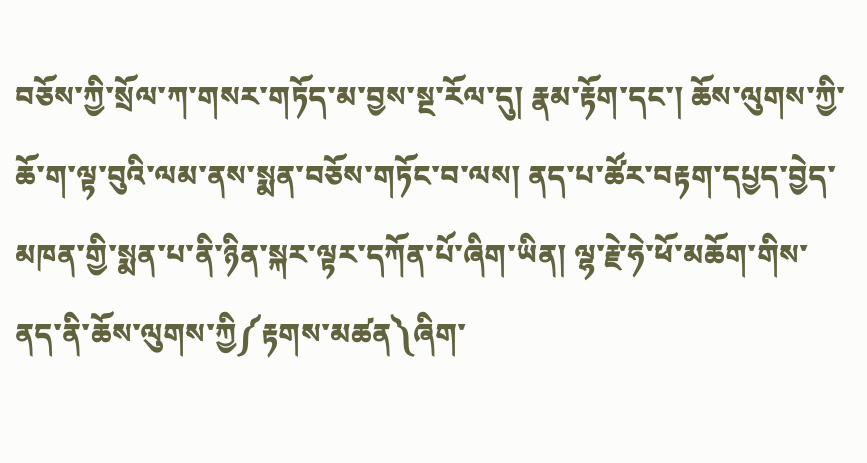བཅོས་ཀྱི་སྲོལ་ཀ་གསར་གཏོད་མ་བྱས་སྔ་རོལ་དུ། རྣམ་རྟོག་དང་། ཆོས་ལུགས་ཀྱི་ཆོ་ག་ལྟ་བུའི་ལམ་ནས་སྨན་བཅོས་གཏོང་བ་ལས། ནད་པ་ཚོར་བརྟག་དཔྱད་བྱེད་མཁན་གྱི་སྨན་པ་ནི་ཉིན་སྐར་ལྟར་དཀོན་པོ་ཞིག་ཡིན། ལྷ་རྗེ་ཧེ་ཕོ་མཆོག་གིས་ནད་ནི་ཆོས་ལུགས་ཀྱི༼རྟགས་མཚན༽ཞིག་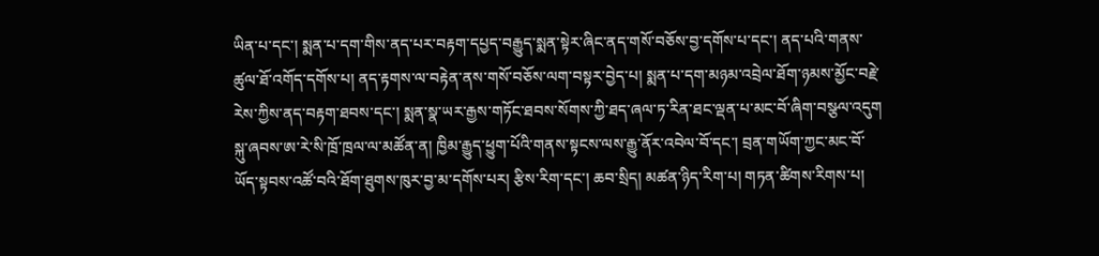ཡིན་པ་དང་། སྨན་པ་དག་གིས་ནད་པར་བརྟག་དཔྱད་བརྒྱུད་སྨན་སྟེར་ཞིང་ནད་གསོ་བཅོས་བྱ་དགོས་པ་དང་། ནད་པའི་གནས་ཚུལ་ཐོ་འགོད་དགོས་པ། ནད་རྟགས་ལ་བརྟེན་ནས་གསོ་བཅོས་ལག་བསྟར་བྱེད་པ། སྨན་པ་དག་མཉམ་འབྲེལ་ཐོག་ཉམས་མྱོང་བརྗེ་རེས་ཀྱིས་ནད་བརྟག་ཐབས་དང་། སྨན་སྣ་ཡར་རྒྱས་གཏོང་ཐབས་སོགས་ཀྱི་ཐད་ཞལ་ཏ་རིན་ཐང་ལྡན་པ་མང་བོ་ཞིག་བསྩལ་འདུག སྐུ་ཞབས་ཨ་རེ་སི་ཁྲོ་ཁྲལ་ལ་མཚོན་ན། ཁྱིམ་རྒྱུད་ཕྱུག་པོའི་གནས་སྟངས་ལས་རྒྱུ་ནོར་འབེལ་བོ་དང་། བྲན་གཡོག་ཀྱང་མང་བོ་ཡོད་སྟབས་འཚོ་བའི་ཐོག་ཐུགས་ཁུར་བྱ་མ་དགོས་པར། རྩིས་རིག་དང་། ཆབ་སྲིད། མཚན་ཉིད་རིག་པ། གཏན་ཚིགས་རིགས་པ།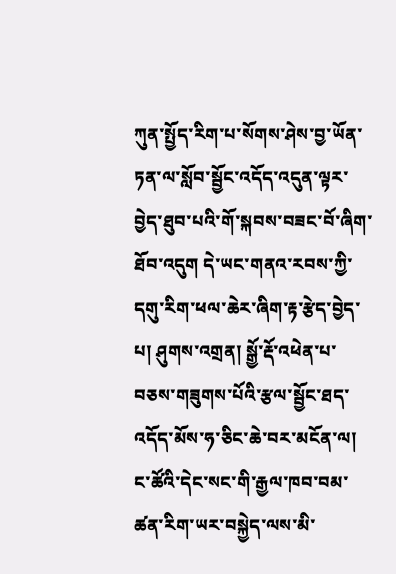ཀུན་སྤྱོད་རིག་པ་སོགས་ཤེས་བྱ་ཡོན་ཏན་ལ་སློབ་སྦྱོང་འདོད་འདུན་ལྟར་བྱེད་ཐུབ་པའི་གོ་སྐབས་བཟང་བོ་ཞིག་ཐོབ་འདུག དེ་ཡང་གནའ་རབས་ཀྱི་དགུ་རིག་ཕལ་ཆེར་ཞིག་རྟ་རྩེད་བྱེད་པ། ཤུགས་འགྲན། སྒྱོ་རྡོ་འཕེན་པ་བཅས་གཟུགས་པོའི་རྩལ་སྦྱོང་ཐད་འདོད་མོས་ཧ་ཅིང་ཆེ་བར་མངོན་ལ། ང་ཚོའི་དེང་སང་གི་རྒྱལ་ཁབ་བམ་ཚན་རིག་ཡར་བསྐྱེད་ལས་མི་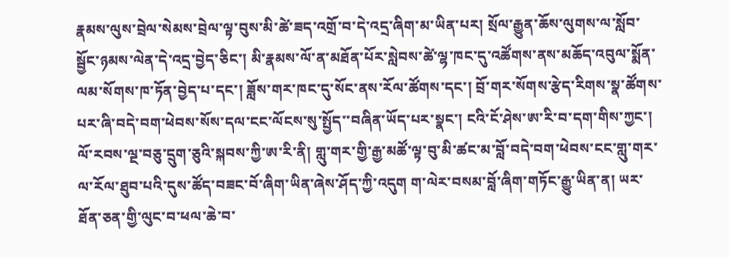རྣམས་ལུས་བྲེལ་སེམས་བྲེལ་ལྟ་བུས་མི་ཚེ་ཟད་འགྲོ་བ་དེ་འདྲ་ཞིག་མ་ཡིན་པར། སྲོལ་རྒྱུན་ཆོས་ལུགས་ལ་སློབ་སྦྱོང་ཉམས་ལེན་དེ་འདྲ་བྱེད་ཅིང་། མི་རྣམས་ལོ་ན་མཐོན་པོར་སླེབས་ཚེ་ལྷ་ཁང་དུ་འཚོགས་ནས་མཆོད་འབུལ་སྨོན་ལམ་སོགས་ཁ་ཏོན་བྱེད་པ་དང་། ཟློས་གར་ཁང་དུ་སོང་ནས་རོལ་ཚོགས་དང་། བྲོ་གར་སོགས་རྩེད་རིགས་སྣ་ཚོགས་པར་ཞི་བདེ་བག་ཕེབས་སོས་དལ་ངང་ལོངས་སུ་སྤྱོད་་བཞིན་ཡོད་པར་སྣང་། ངའི་ངོ་ཤེས་ཨ་རི་བ་དག་གིས་ཀྱང་། ལོ་རབས་ལྔ་བཅུ་དྲུག་ཅུའི་སྐབས་ཀྱི་ཨ་རི་ནི། གླུ་གར་གྱི་རྒྱ་མཚོ་ལྟ་བུ་མི་ཚང་མ་བློ་བདེ་བག་ཕེབས་ངང་གླུ་གར་ལ་རོལ་ཐུབ་པའི་དུས་ཚོད་བཟང་བོ་ཞིག་ཡིན་ཞེས་ཤོད་ཀྱི་འདུག ག་ལེར་བསམ་བློ་ཞིག་གཏོང་རྒྱུ་ཡིན་ན། ཡར་ཐོན་ཅན་གྱི་ལུང་བ་ཕལ་ཆེ་བ་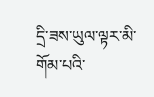དྲི་ཟས་ཡུལ་ལྟར་མི་གོམ་པའི་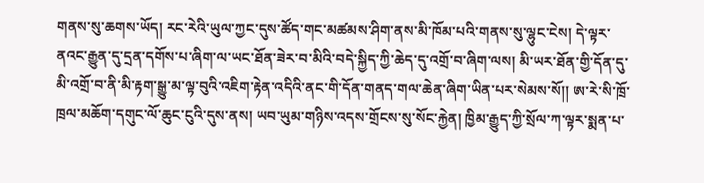གནས་སུ་ཆགས་ཡོད། རང་རེའི་ཡུལ་ཀྱང་དུས་ཚོད་གང་མཚམས་ཤིག་ནས་མི་ཁོམ་པའི་གནས་སུ་ལྷུང་ངེས། དེ་ལྟར་ནའང་རྒྱུན་དུ་དྲན་དགོས་པ་ཞིག་ལ་ཡང་ཐོན་ཟེར་བ་མིའི་བདེ་སྐྱིད་ཀྱི་ཆེད་དུ་འགྲོ་བ་ཞིག་ལས། མི་ཡར་ཐོན་གྱི་དོན་དུ་མི་འགྲོ་བ་ནི་མི་རྟག་སྒྱུ་མ་ལྟ་བུའི་འཇིག་རྟེན་འདིའི་ནང་གི་དོན་གནད་གལ་ཆེན་ཞིག་ཡིན་པར་སེམས་སོ།། ཨ་རེ་སི་ཁྲོ་ཁྲལ་མཆོག་དགུང་ལོ་ཆུང་ངུའི་དུས་ནས། ཡབ་ཡུམ་གཉིས་འདས་གྲོངས་སུ་སོང་རྐྱེན། ཁྱིམ་རྒྱུད་ཀྱི་སྲོལ་ཀ་ལྟར་སྨན་པ་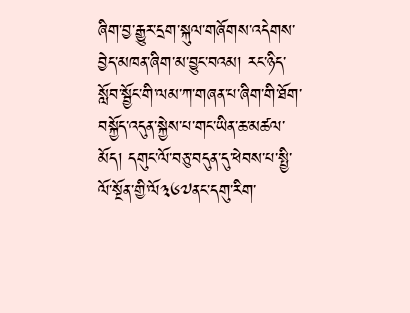ཞིག་བྱ་རྒྱུར་དྲག་སྐུལ་གཞོགས་འདེགས་བྱེད་མཁན་ཞིག་མ་བྱུང་བའམ། རང་ཉིད་སློབ་སྦྱོང་གི་ལམ་ཀ་གཞན་པ་ཞིག་གི་ཐོག་བསྐྱོད་འདུན་སྐྱེས་པ་གང་ཡིན་ཆ་མཚལ་མོད། དགུང་ལོ་བཅུ་བདུན་དུ་ཕེབས་པ་སྤྱི་ལོ་སྔོན་གྱི་ལོ༣༦༧ནང་དགུ་རིག་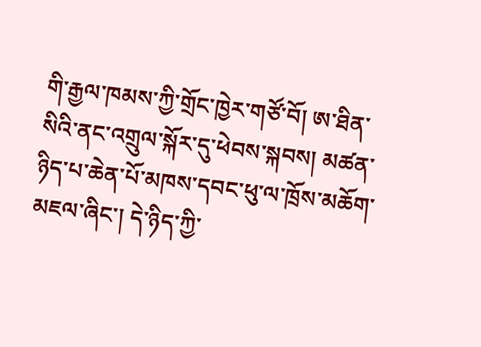གི་རྒྱལ་ཁམས་ཀྱི་གྲོང་ཁྱེར་གཙོ་བོ། ཨ་ཐིན་སིའི་ནང་འགྲུལ་སྐོར་དུ་ཕེབས་སྐབས། མཚན་ཉིད་པ་ཆེན་པོ་མཁས་དབང་ཕུ་ལ་ཁྲོས་མཆོག་མཇལ་ཞིང་། དེ་ཉིད་ཀྱི་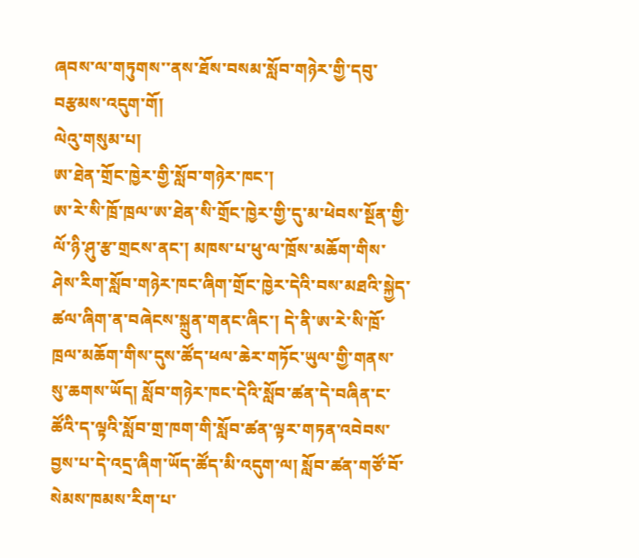ཞབས་ལ་གཏུགས་་ནས་ཐོས་བསམ་སློབ་གཉེར་གྱི་དབུ་བརྩམས་འདུག་གོ།
ལེའུ་གསུམ་པ།
ཨ་ཐེན་གྲོང་ཁྱེར་གྱི་སློབ་གཉེར་ཁང་།
ཨ་རེ་སི་ཁྲོ་ཁྲལ་ཨ་ཐེན་སི་གྲོང་ཁྱེར་གྱི་དུ་མ་ཕེབས་སྔོན་གྱི་ལོ་ཉི་ཤུ་རྩ་གྲངས་ནང་། མཁས་པ་ཕུ་ལ་ཁྲོས་མཆོག་གིས་ཤེས་རིག་སློབ་གཉེར་ཁང་ཞིག་གྲོང་ཁྱེར་དེའི་བས་མཐའི་སྐྱེད་ཚལ་ཞིག་ན་བཞེངས་སྐྲུན་གནང་ཞིང་། དེ་ནི་ཨ་རེ་སི་ཁྲོ་ཁྲལ་མཆོག་གིས་དུས་ཚོད་ཕལ་ཆེར་གཏོང་ཡུལ་གྱི་གནས་སུ་ཆགས་ཡོད། སློབ་གཉེར་ཁང་དེའི་སློབ་ཚན་དེ་བཞིན་ང་ཚོའི་ད་ལྟའི་སློབ་གྲ་ཁག་གི་སློབ་ཚན་ལྟར་གཏན་འབེབས་བྱས་པ་དེ་འདྲ་ཞིག་ཡོད་ཚོད་མི་འདུག་ལ། སློབ་ཚན་གཙོ་བོ་སེམས་ཁམས་རིག་པ་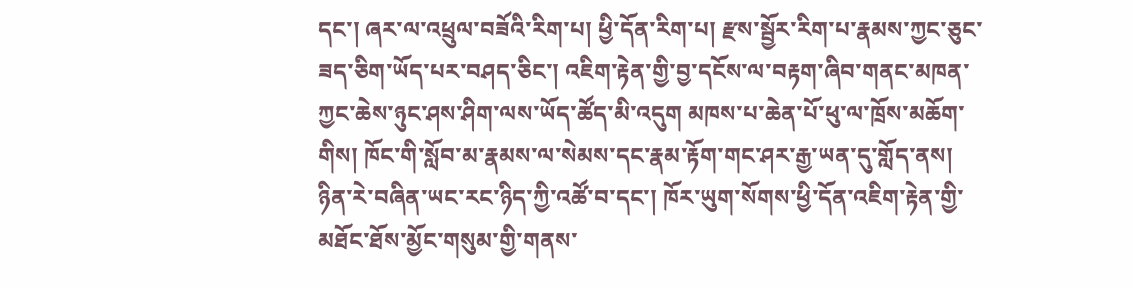དང་། ཞར་ལ་འཕྲུལ་བཟོའི་རིག་པ། ཕྱི་དོན་རིག་པ། རྫས་སྦྱོར་རིག་པ་རྣམས་ཀྱང་ཅུང་ཟད་ཅིག་ཡོད་པར་བཤད་ཅིང་། འཇིག་རྟེན་གྱི་བྱ་དངོས་ལ་བརྟག་ཞིབ་གནང་མཁན་ཀྱང་ཆེས་ཉུང་ཤས་ཤིག་ལས་ཡོད་ཚོད་མི་འདུག མཁས་པ་ཆེན་པོ་ཕུ་ལ་ཁྲོས་མཆོག་གིས། ཁོང་གི་སློབ་མ་རྣམས་ལ་སེམས་དང་རྣམ་རྟོག་གང་ཤར་རྒྱ་ཡན་དུ་གློད་ནས། ཉིན་རེ་བཞིན་ཡང་རང་ཉིད་ཀྱི་འཚོ་བ་དང་། ཁོར་ཡུག་སོགས་ཕྱི་དོན་འཇིག་རྟེན་གྱི་མཐོང་ཐོས་མྱོང་གསུམ་གྱི་གནས་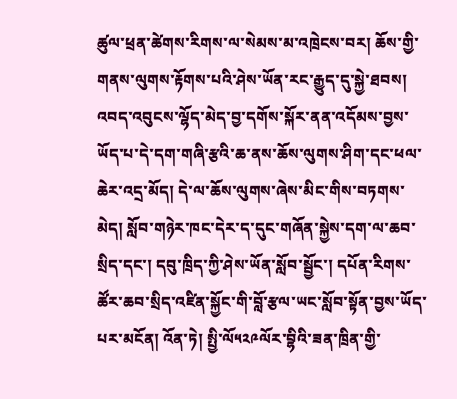ཚུལ་ཕྲན་ཚེགས་རིགས་ལ་སེམས་མ་འཁྲེངས་བར། ཆོས་གྱི་གནས་ལུགས་རྟོགས་པའི་ཤེས་ཡོན་རང་རྒྱུད་དུ་སྐྱེ་ཐབས། འབད་འབུངས་ལྷོད་མེད་བྱ་དགོས་སྐོར་ནན་འདོམས་བྱས་ཡོད་པ་དེ་དག་གཞི་རྩའི་ཆ་ནས་ཆོས་ལུགས་ཤིག་དང་ཕལ་ཆེར་འདྲ་མོད། དེ་ལ་ཆོས་ལུགས་ཞེས་མིང་གིས་བཏགས་མེད། སློབ་གཉེར་ཁང་དེར་ད་དུང་གཞོན་སྐྱེས་དག་ལ་ཆབ་སྲིད་དང་། དབུ་ཁྲིད་ཀྱི་ཤེས་ཡོན་སློབ་སྦྱོང་། དཔོན་རིགས་ཚོར་ཆབ་སྲིད་འཛིན་སྐྱོང་གི་བློ་རྩལ་ཡང་སློབ་སྟོན་བྱས་ཡོད་པར་མངོན། འོན་ཏེ། སྤྱི་ལོ༥༢༩ལོར་བྷིའི་ཟན་ཁྲིན་གྱི་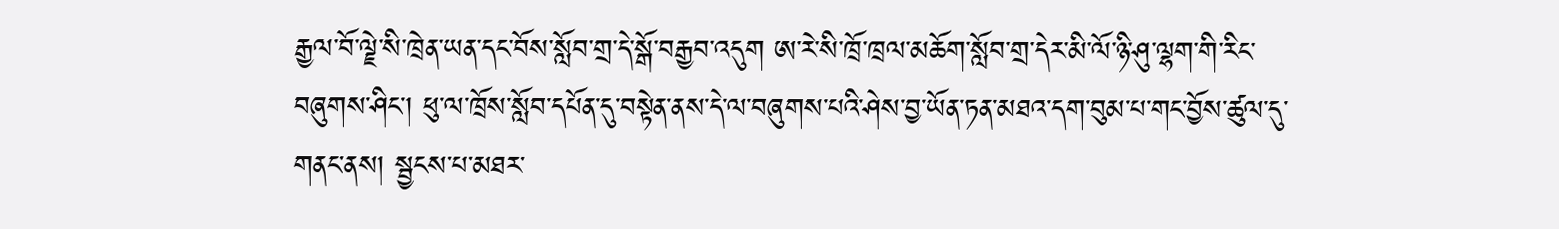རྒྱལ་བོ་ལྗེ་སི་ཁྲེན་ཡན་དང་བོས་སློབ་གྲ་དེ་སྒོ་བརྒྱབ་འདུག ཨ་རེ་སི་ཁྲོ་ཁྲལ་མཆོག་སློབ་གྲ་དེར་མི་ལོ་ཉི་ཤུ་ལྷག་གི་རིང་བཞུགས་ཤིང་། ཕུ་ལ་ཁྲོས་སློབ་དཔོན་དུ་བསྟེན་ནས་དེ་ལ་བཞུགས་པའི་ཤེས་བྱ་ཡོན་ཏན་མཐའ་དག་བུམ་པ་གང་བྱོས་ཚུལ་དུ་གནང་ནས། སྦྱངས་པ་མཐར་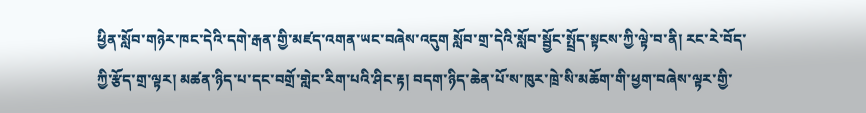ཕྱིན་སློབ་གཉེར་ཁང་དེའི་དགེ་རྒན་གྱི་མཛད་འགན་ཡང་བཞེས་འདུག སློབ་གྲ་དེའི་སློབ་སྦྱོང་སྤྲོད་སྟངས་ཀྱི་ལྟེ་བ་ནི། རང་རེ་བོད་ཀྱི་རྩོད་གྲ་ལྟར། མཚན་ཉིད་པ་དང་བགྲོ་གླེང་རིག་པའི་ཤིང་རྟ། བདག་ཉིད་ཆེན་པོ་ས་ཁུར་ཁྲེ་སི་མཆོག་གི་ཕྱག་བཞེས་ལྟར་གྱི་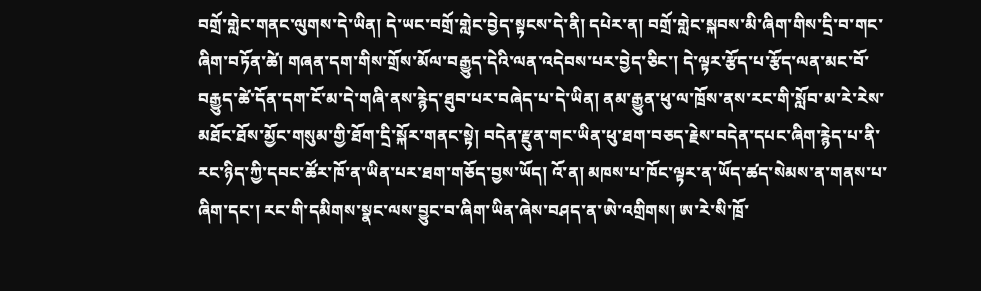བགྲོ་གླེང་གནང་ལུགས་དེ་ཡིན། དེ་ཡང་བགྲོ་གླེང་བྱེད་སྟངས་དེ་ནི། དཔེར་ན། བགྲོ་གླེང་སྐབས་མི་ཞིག་གིས་དྲི་བ་གང་ཞིག་བཏོན་ཚེ། གཞན་དག་གིས་གྲོས་མོལ་བརྒྱུད་དེའི་ལན་འདེབས་པར་བྱེད་ཅིང་། དེ་ལྟར་རྩོད་པ་རྩོད་ལན་མང་བོ་བརྒྱུད་ཚེ་དོན་དག་ངོ་མ་དེ་གཞི་ནས་རྙེད་ཐུབ་པར་བཞེད་པ་དེ་ཡིན། ནམ་རྒྱུན་ཕུ་ལ་ཁྲོས་ནས་རང་གི་སློབ་མ་རེ་རེས་མཐོང་ཐོས་མྱོང་གསུམ་གྱི་ཐོག་དྲི་སྐོར་གནང་སྟེ། བདེན་རྫུན་གང་ཡིན་ཕུ་ཐག་བཅད་རྗེས་བདེན་དཔང་ཞིག་རྙེད་པ་ནི་རང་ཉིད་ཀྱི་དབང་ཚོར་ཁོ་ན་ཡིན་པར་ཐག་གཅོད་བྱས་ཡོད། འོ་ན། མཁས་པ་ཁོང་ལྟར་ན་ཡོད་ཚད་སེམས་ན་གནས་པ་ཞིག་དང་། རང་གི་དམིགས་སྣང་ལས་བྱུང་བ་ཞིག་ཡིན་ཞེས་བཤད་ན་ཨེ་འགྲིགས། ཨ་རེ་སི་ཁྲོ་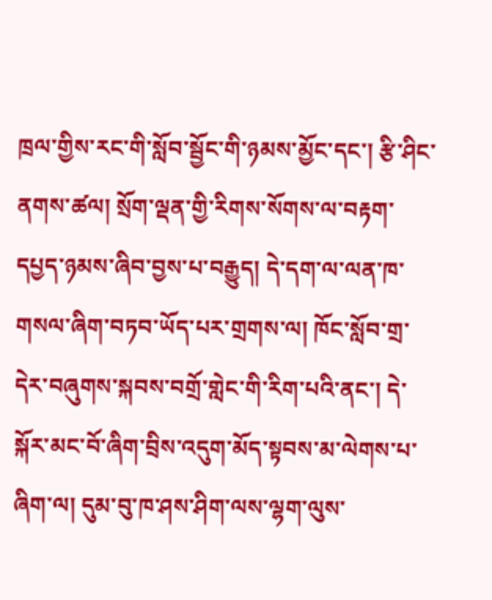ཁྲལ་གྱིས་རང་གི་སློབ་སྦྱོང་གི་ཉམས་མྱོང་དང་། རྩི་ཤིང་ནགས་ཚལ། སྲོག་ལྡན་གྱི་རིགས་སོགས་ལ་བརྟག་དཔྱད་ཉམས་ཞིབ་བྱས་པ་བརྒྱུད། དེ་དག་ལ་ལན་ཁ་གསལ་ཞིག་བཏབ་ཡོད་པར་གྲགས་ལ། ཁོང་སློབ་གྲ་དེར་བཞུགས་སྐབས་བགྲོ་གླེང་གི་རིག་པའི་ནང་། དེ་སྐོར་མང་བོ་ཞིག་བྲིས་འདུག་མོད་སྟབས་མ་ལེགས་པ་ཞིག་ལ། དུམ་བུ་ཁ་ཤས་ཤིག་ལས་ལྷག་ལུས་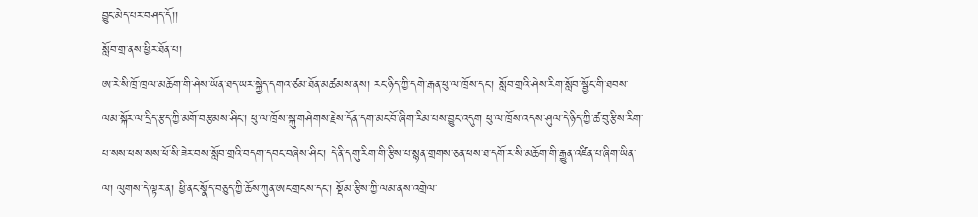བྱུང་མེད་པར་བཤད་དོ།།
སློབ་གྲ་ནས་ཕྱིར་ཐོན་པ།
ཨ་རེ་སི་ཁྲོ་ཁྲལ་མཆོག་གི་ཤེས་ཡོན་ཐད་ཡར་སྐྱེད་དགའ་ཙམ་ཐོན་མཚམས་ནས། རང་ཉིད་ཀྱི་དགེ་རྒན་ཕུ་ལ་ཁྲོས་དང་། སློབ་གྲའི་ཤེས་རིག་སློབ་སྦྱོང་གི་ཐབས་ལམ་སྐོར་ལ་དྲིད་རྩད་ཀྱི་མགོ་བརྩམས་ཤིང་། ཕུ་ལ་ཁྲོས་སྐུ་གཤེགས་རྗེས་དོན་དག་མང་བོ་ཞིག་རིམ་པས་བྱུང་འདུག ཕུ་ལ་ཁྲོས་འདས་ཤུལ་དེ་ཉིད་ཀྱི་ཚ་བུ་རྩིས་རིག་པ་སས་ཕས་སས་ཕོ་སི་ཟེར་བས་སློབ་གྲའི་བདག་དབང་བཞེས་ཤིང་། དེ་ནི་དགུ་རིག་གི་རྩིས་པ་སྙན་གྲགས་ཅན་ཕས་ཐ་དགོ་ར་སི་མཆོག་གི་རྒྱུན་འཛིན་པ་ཞིག་ཡིན་ལ། ལུགས་དེ་ལྟར་ན། ཕྱི་ནང་སྣོད་བཅུད་ཀྱི་ཆོས་ཀུན་ཨང་གྲངས་དང་། སྡོམ་རྩིས་ཀྱི་ལམ་ནས་འགྲེལ་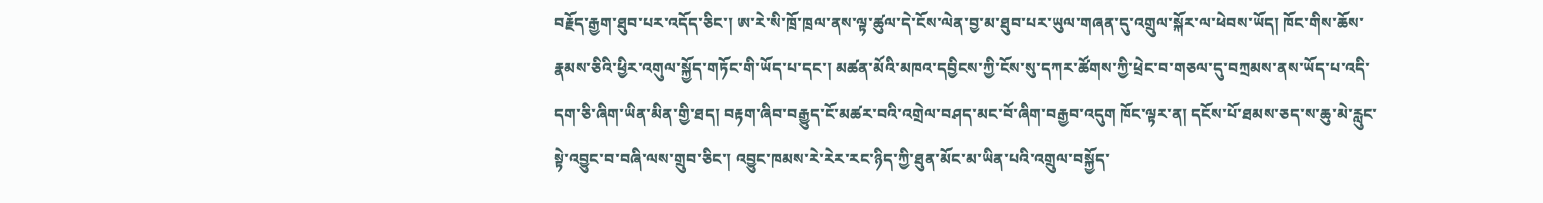བརྗོད་རྒྱག་ཐུབ་པར་འདོད་ཅིང་། ཨ་རེ་སི་ཁྲོ་ཁྲལ་ནས་ལྟ་ཚུལ་དེ་ངོས་ལེན་བྱ་མ་ཐུབ་པར་ཡུལ་གཞན་དུ་འགྲུལ་སྐོར་ལ་ཕེབས་ཡོད། ཁོང་གིས་ཆོས་རྣམས་ཅིའི་ཕྱིར་འགུལ་སྐྱོད་གཏོང་གི་ཡོད་པ་དང་། མཚན་མོའི་མཁའ་དབྱིངས་ཀྱི་ངོས་སུ་དཀར་ཚོགས་ཀྱི་ཕྲེང་བ་གཅལ་དུ་བཀྲམས་ནས་ཡོད་པ་འདི་དག་ཅི་ཞིག་ཡིན་མིན་གྱི་ཐད། བརྟག་ཞིབ་བརྒྱུད་ངོ་མཚར་བའི་འགྲེལ་བཤད་མང་བོ་ཞིག་བརྒྱབ་འདུག ཁོང་ལྟར་ན། དངོས་པོ་ཐམས་ཅད་ས་ཆུ་མེ་རླུང་སྟེ་འབྱུང་བ་བཞི་ལས་གྲུབ་ཅིང་། འབྱུང་ཁམས་རེ་རེར་རང་ཉིད་ཀྱི་ཐུན་མོང་མ་ཡིན་པའི་འགྲུལ་བསྐྱོད་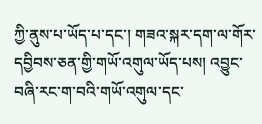ཀྱི་ནུས་པ་ཡོད་པ་དང་། གཟའ་སྐར་དག་ལ་གོར་དབྱིབས་ཅན་གྱི་གཡོ་འགུལ་ཡོད་པས། འབྱུང་བཞི་རང་ག་བའི་གཡོ་འགུལ་དང་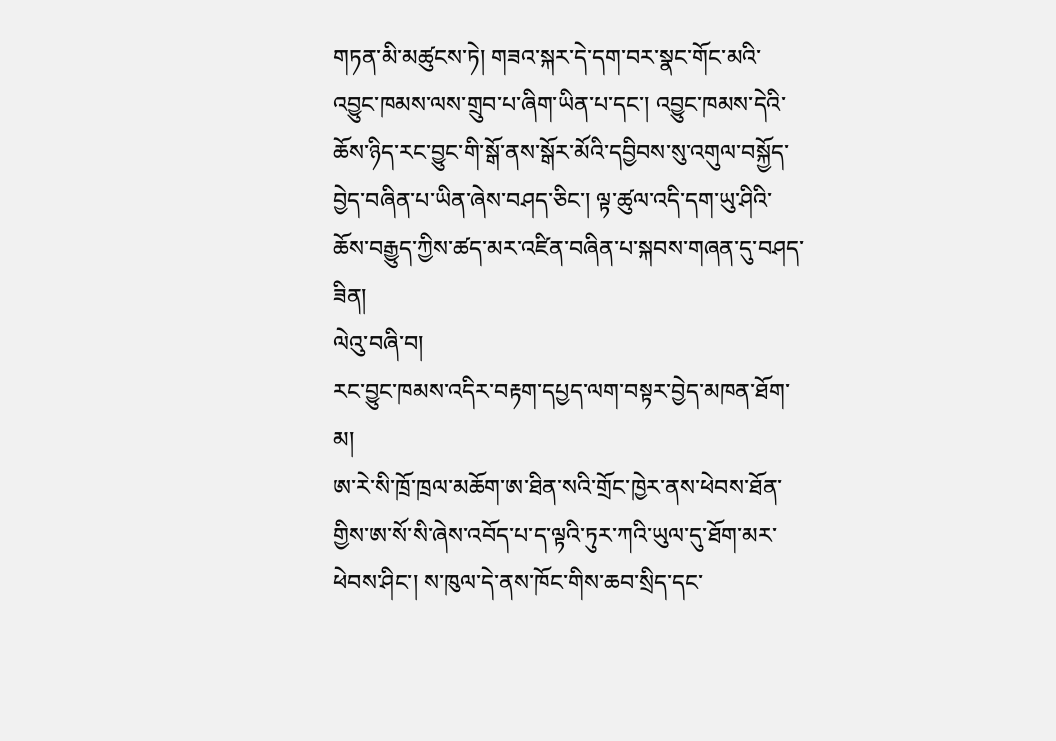གཏན་མི་མཚུངས་ཏེ། གཟའ་སྐར་དེ་དག་བར་སྣང་གོང་མའི་འབྱུང་ཁམས་ལས་གྲུབ་པ་ཞིག་ཡིན་པ་དང་། འབྱུང་ཁམས་དེའི་ཆོས་ཉིད་རང་བྱུང་གི་སྒོ་ནས་སྒོར་མོའི་དབྱིབས་སུ་འགུལ་བསྐྱོད་བྱེད་བཞིན་པ་ཡིན་ཞེས་བཤད་ཅིང་། ལྟ་ཚུལ་འདི་དག་ཡུ་ཤིའི་ཆོས་བརྒྱུད་ཀྱིས་ཚད་མར་འཛིན་བཞིན་པ་སྐབས་གཞན་དུ་བཤད་ཟིན།
ལེའུ་བཞི་བ།
རང་བྱུང་ཁམས་འདིར་བརྟག་དཔྱད་ལག་བསྟར་བྱེད་མཁན་ཐོག་མ།
ཨ་རེ་སི་ཁྲོ་ཁྲལ་མཆོག་ཨ་ཐིན་སའི་གྲོང་ཁྱེར་ནས་ཕེབས་ཐོན་གྱིས་ཨ་སོ་སི་ཞེས་འབོད་པ་ད་ལྟའི་ཏུར་ཀའི་ཡུལ་དུ་ཐོག་མར་ཕེབས་ཤིང་། ས་ཁུལ་དེ་ནས་ཁོང་གིས་ཆབ་སྲིད་དང་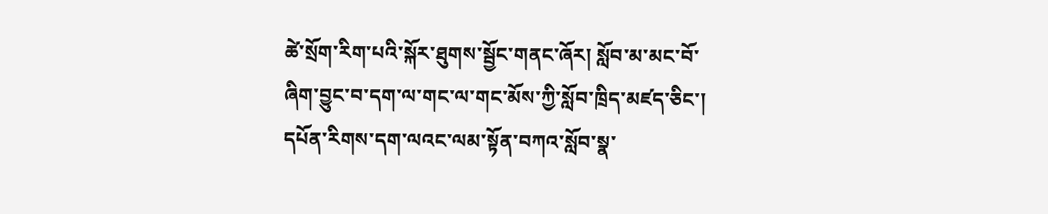ཚེ་སྲོག་རིག་པའི་སྐོར་ཐུགས་སྦྱོང་གནང་ཞོར། སློབ་མ་མང་བོ་ཞིག་བྱུང་བ་དག་ལ་གང་ལ་གང་མོས་ཀྱི་སློབ་ཁྲིད་མཛད་ཅིང་། དཔོན་རིགས་དག་ལའང་ལམ་སྟོན་བཀའ་སློབ་སྣ་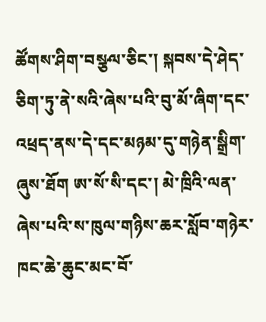ཚོགས་ཤིག་བསྩལ་ཅིང་། སྐབས་དེ་ཤེད་ཅིག་ཏུ་ནེ་སའི་ཞེས་པའི་བུ་མོ་ཞིག་དང་འཕྲད་ནས་དེ་དང་མཉམ་དུ་གཉེན་སྒྲིག་ཞུས་ཐོག ཨ་སོ་སི་དང་། མེ་ཁྲིའི་ལན་ཞེས་པའི་ས་ཁུལ་གཉིས་ཆར་སློབ་གཉེར་ཁང་ཆེ་ཆུང་མང་བོ་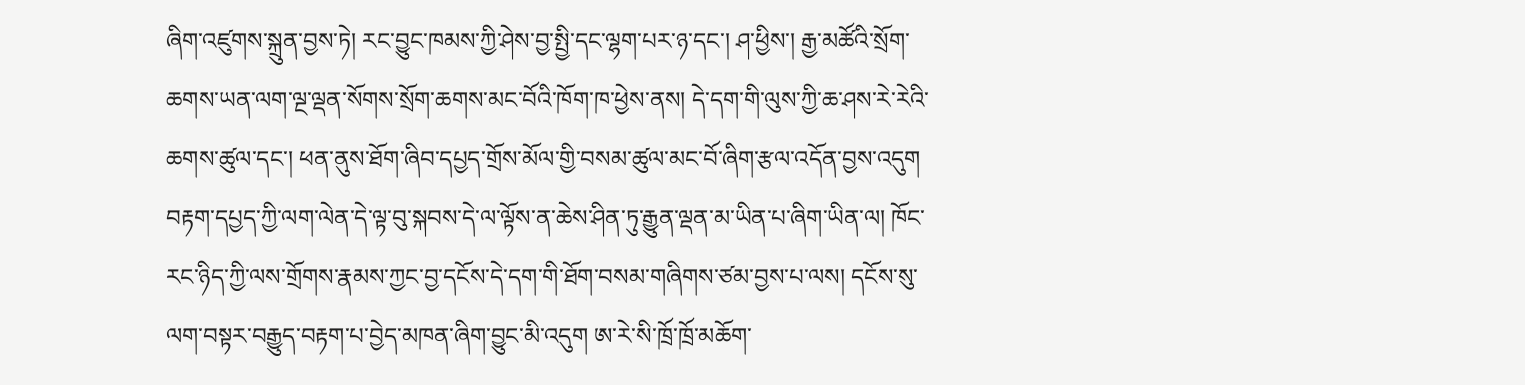ཞིག་འཛུགས་སྐྲུན་བྱས་ཏེ། རང་བྱུང་ཁམས་ཀྱི་ཤེས་བྱ་སྤྱི་དང་ལྷག་པར་ཉ་དང་། ཤ་ཕྱིས་། རྒྱ་མཚོའི་སྲོག་ཆགས་ཡན་ལག་ལྔ་ལྡན་སོགས་སྲོག་ཆགས་མང་བོའི་ཁོག་ཁ་ཕྱེས་ནས། དེ་དག་གི་ལུས་ཀྱི་ཆ་ཤས་རེ་རེའི་ཆགས་ཚུལ་དང་། ཕན་ནུས་ཐོག་ཞིབ་དཔྱད་གྲོས་མོལ་གྱི་བསམ་ཚུལ་མང་བོ་ཞིག་རྩལ་འདོན་བྱས་འདུག བརྟག་དཔྱད་ཀྱི་ལག་ལེན་དེ་ལྟ་བུ་སྐབས་དེ་ལ་ལྟོས་ན་ཆེས་ཤིན་ཏུ་རྒྱུན་ལྡན་མ་ཡིན་པ་ཞིག་ཡིན་ལ། ཁོང་རང་ཉིད་ཀྱི་ལས་གྲོགས་རྣམས་ཀྱང་བྱ་དངོས་དེ་དག་གི་ཐོག་བསམ་གཞིགས་ཙམ་བྱས་པ་ལས། དངོས་སུ་ལག་བསྟར་བརྒྱུད་བརྟག་པ་བྱེད་མཁན་ཞིག་བྱུང་མི་འདུག ཨ་རེ་སི་ཁྲོ་ཁྲོ་མཆོག་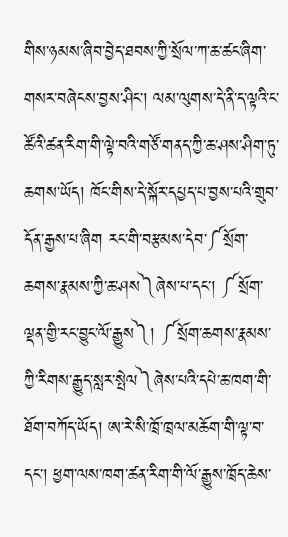གིས་ཉམས་ཞིབ་བྱེད་ཐབས་ཀྱི་སྲོལ་ཀ་ཆ་ཚང་ཞིག་གསར་བཞེངས་བྱས་ཤིང་། ལམ་ལུགས་དེ་ནི་ད་ལྟའི་ང་ཚོའི་ཚན་རིག་གི་ལྟེ་བའི་གཙོ་གནད་ཀྱི་ཆ་ཤས་ཤིག་ཏུ་ཆགས་ཡོད། ཁོང་གིས་དེ་སྐོར་དཔྱད་པ་བྱས་པའི་གྲུབ་དོན་རྒྱས་པ་ཞིག རང་གི་བརྩམས་དེབ་༼སྲོག་ཆགས་རྣམས་ཀྱི་ཆ་ཤས༽ཞེས་པ་དང་། ༼སྲོག་ལྡན་གྱི་རང་བྱུང་ལོ་རྒྱུས༽། ༼སྲོག་ཆགས་རྣམས་ཀྱི་རིགས་རྒྱུད་སླར་སྤེལ༽ཞེས་པའི་དཔེ་ཆ་ཁག་གི་ཐོག་བཀོད་ཡོད། ཨ་རེ་སི་ཁྲོ་ཁྲལ་མཆོག་གི་ལྟ་བ་དང་། ཕྱག་ལས་ཁག་ཚན་རིག་གི་ལོ་རྒྱུས་ཁྲོད་ཆེས་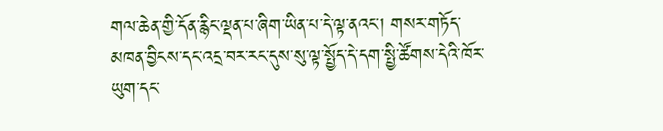གལ་ཆེན་གྱི་དོན་རྙིང་ལྡན་པ་ཞིག་ཡིན་པ་དེ་ལྟ་ནའང་། གསར་གཏོད་མཁན་བྱིངས་དང་འདྲ་བར་རང་དུས་སུ་ལྟ་སྤྱོད་དེ་དག་སྤྱི་ཚོགས་དེའི་ཁོར་ཡུག་དང་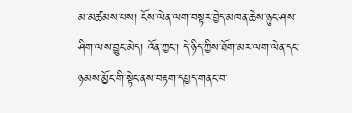མ་མཚམས་པས། ངོས་ལེན་ལག་བསྟར་བྱེད་མཁན་ཆེས་ཉུང་ཤས་ཤིག་ལས་བྱུང་མེད། འོན་ཀྱང་། དེ་ཉིད་ཀྱིས་ཐོག་མར་ལག་ལེན་དང་ཉམས་མྱོང་གི་སྟེང་ནས་བརྟག་དཔྱད་གནང་བ་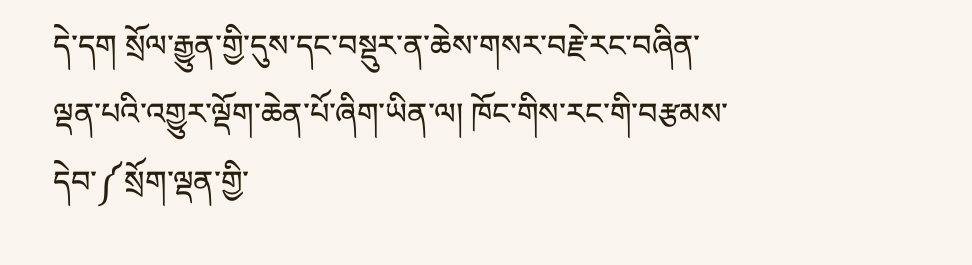དེ་དག སྲོལ་རྒྱུན་གྱི་དུས་དང་བསྡུར་ན་ཆེས་གསར་བརྗེ་རང་བཞིན་ལྡན་པའི་འགྱུར་ལྡོག་ཆེན་པོ་ཞིག་ཡིན་ལ། ཁོང་གིས་རང་གི་བརྩམས་དེབ་༼སྲོག་ལྡན་གྱི་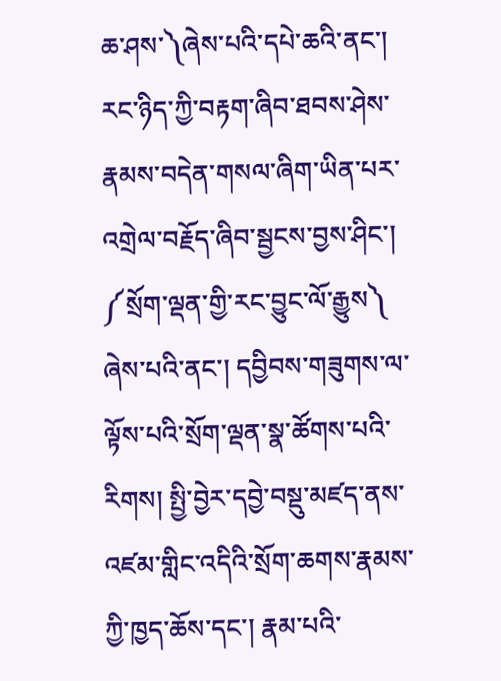ཆ་ཤས་༽ཞེས་པའི་དཔེ་ཆའི་ནང་། རང་ཉིད་ཀྱི་བརྟག་ཞིབ་ཐབས་ཤེས་རྣམས་བདེན་གསལ་ཞིག་ཡིན་པར་འགྲེལ་བརྗོད་ཞིབ་སྦྱངས་བྱས་ཤིང་། ༼སྲོག་ལྡན་གྱི་རང་བྱུང་ལོ་རྒྱུས༽ ཞེས་པའི་ནང་། དབྱིབས་གཟུགས་ལ་ལྟོས་པའི་སྲོག་ལྡན་སྣ་ཚོགས་པའི་རིགས། སྤྱི་བྱེར་དབྱེ་བསྡུ་མཛད་ནས་འཛམ་གླིང་འདིའི་སྲོག་ཆགས་རྣམས་ཀྱི་ཁྱད་ཆོས་དང་། རྣམ་པའི་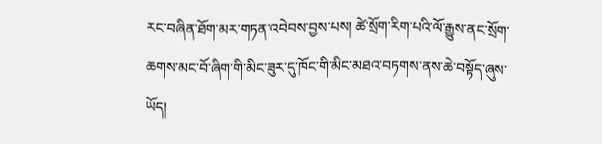རང་བཞིན་ཐོག་མར་གཏན་འབེབས་བྱས་པས། ཚེ་སྲོག་རིག་པའི་ལོ་རྒྱུས་ནང་སྲོག་ཆགས་མང་བོ་ཞིག་གི་མིང་ཟུར་དུ་ཁོང་གི་མིང་མཐའ་བཏགས་ནས་ཆེ་བསྟོད་ཞུས་ཡོད།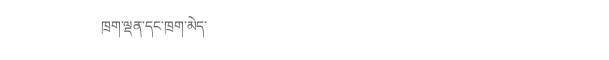ཁྲག་ལྡན་དང་ཁྲག་མེད་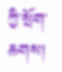ཀྱི་སྲོག་ཆགས།